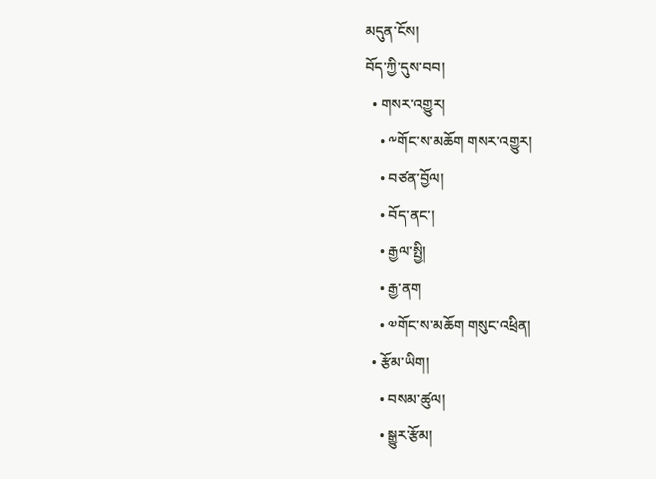མདུན་ངོས།
བོད་ཀྱི་དུས་བབ།
  • གསར་འགྱུར།
    • ༸གོང་ས་མཆོག གསར་འགྱུར།
    • བཙན་བྱོལ།
    • བོད་ནང་།
    • རྒྱལ་སྤྱི།
    • རྒྱ་ནག
    • ༧གོང་ས་མཆོག གསུང་འཕྲིན།
  • རྩོམ་ཡིག།
    • བསམ་ཚུལ།
    • སྒྱུར་རྩོམ།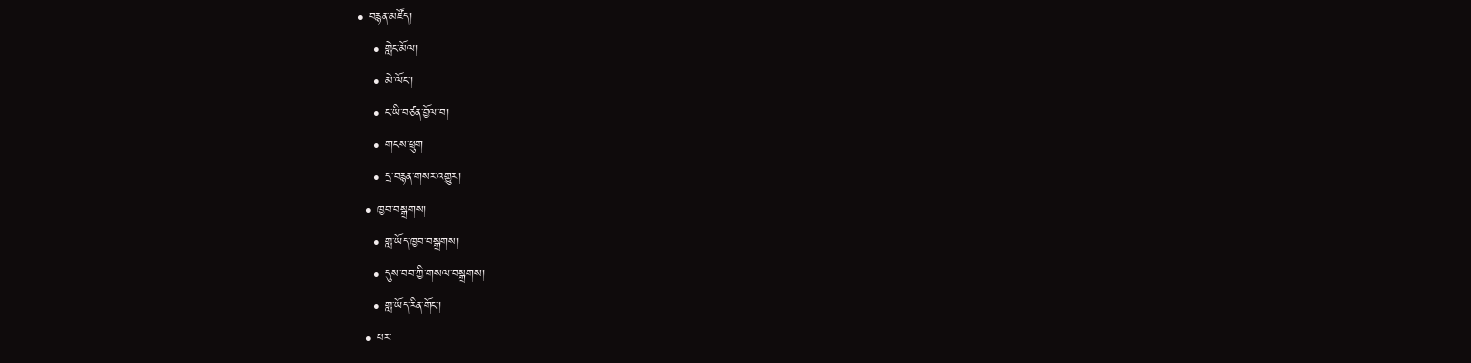• བརྙན་མཛོད།
    • གླེང་མོལ།
    • མེ་ལོང་།
    • ང་ཡི་བཙན་བྱོལ་བ།
    • གངས་ཕྲུག
    • དྲ་བརྙན་གསར་འགྱུར།
  • ཁྱབ་བསྒྲགས།
    • གླ་ཡོད་ཁྱབ་བསྒྲགས།
    • དུས་བབ་ཀྱི་གསལ་བསྒྲགས།
    • གླ་ཡོད་རིན་གོང་།
  • པར་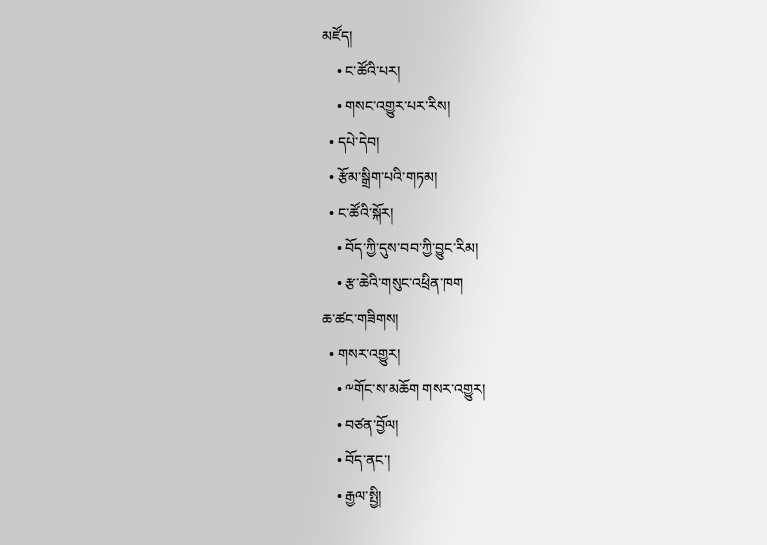མཛོད།
    • ང་ཚོའི་པར།
    • གསང་འགྱུར་པར་རིས།
  • དཔེ་དེབ།
  • རྩོམ་སྒྲིག་པའི་གཏམ།
  • ང་ཚོའི་སྐོར།
    • བོད་ཀྱི་དུས་བབ་ཀྱི་བྱུང་རིམ།
    • རྩ་ཆེའི་གསུང་འཕྲིན་ཁག
ཆ་ཚང་གཟིགས།
  • གསར་འགྱུར།
    • ༸གོང་ས་མཆོག གསར་འགྱུར།
    • བཙན་བྱོལ།
    • བོད་ནང་།
    • རྒྱལ་སྤྱི།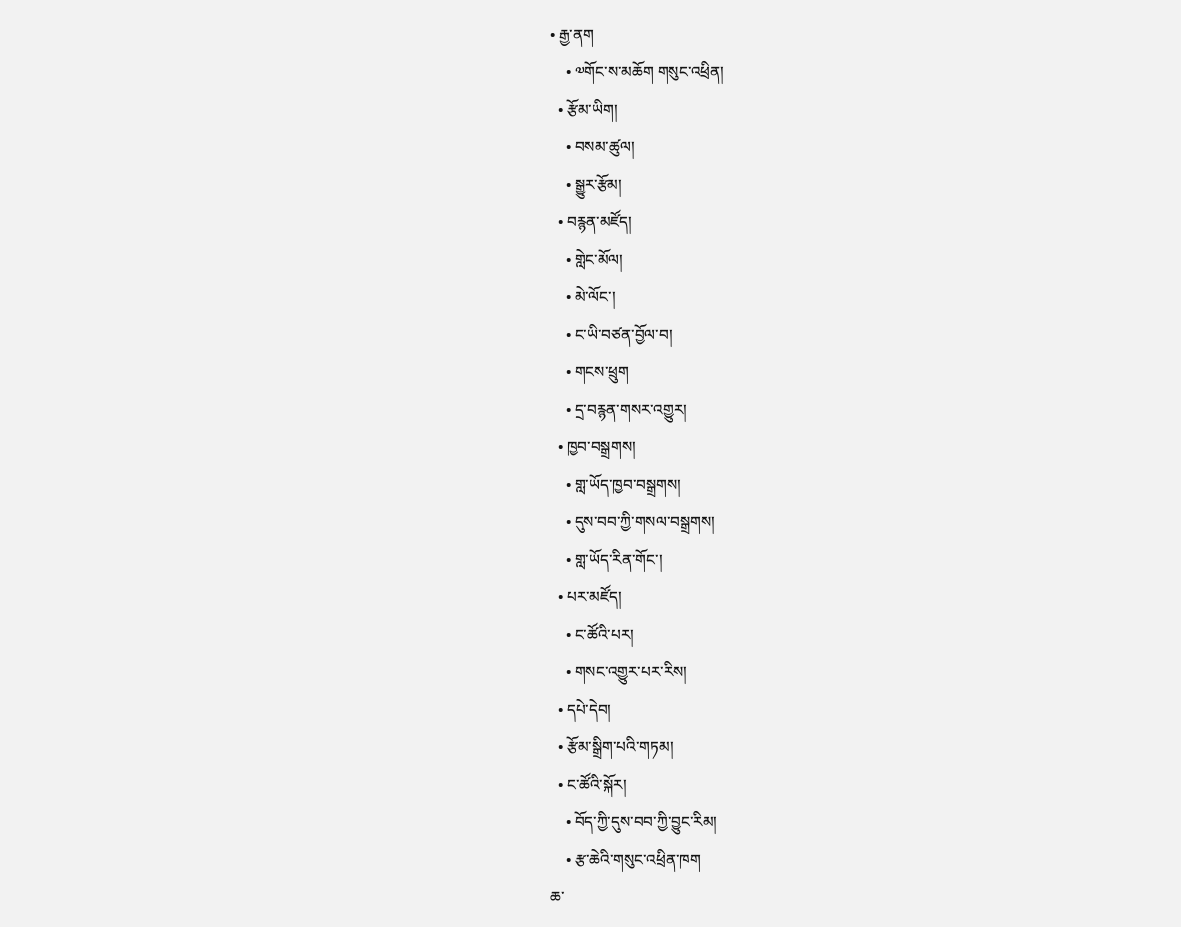• རྒྱ་ནག
    • ༧གོང་ས་མཆོག གསུང་འཕྲིན།
  • རྩོམ་ཡིག།
    • བསམ་ཚུལ།
    • སྒྱུར་རྩོམ།
  • བརྙན་མཛོད།
    • གླེང་མོལ།
    • མེ་ལོང་།
    • ང་ཡི་བཙན་བྱོལ་བ།
    • གངས་ཕྲུག
    • དྲ་བརྙན་གསར་འགྱུར།
  • ཁྱབ་བསྒྲགས།
    • གླ་ཡོད་ཁྱབ་བསྒྲགས།
    • དུས་བབ་ཀྱི་གསལ་བསྒྲགས།
    • གླ་ཡོད་རིན་གོང་།
  • པར་མཛོད།
    • ང་ཚོའི་པར།
    • གསང་འགྱུར་པར་རིས།
  • དཔེ་དེབ།
  • རྩོམ་སྒྲིག་པའི་གཏམ།
  • ང་ཚོའི་སྐོར།
    • བོད་ཀྱི་དུས་བབ་ཀྱི་བྱུང་རིམ།
    • རྩ་ཆེའི་གསུང་འཕྲིན་ཁག
ཆ་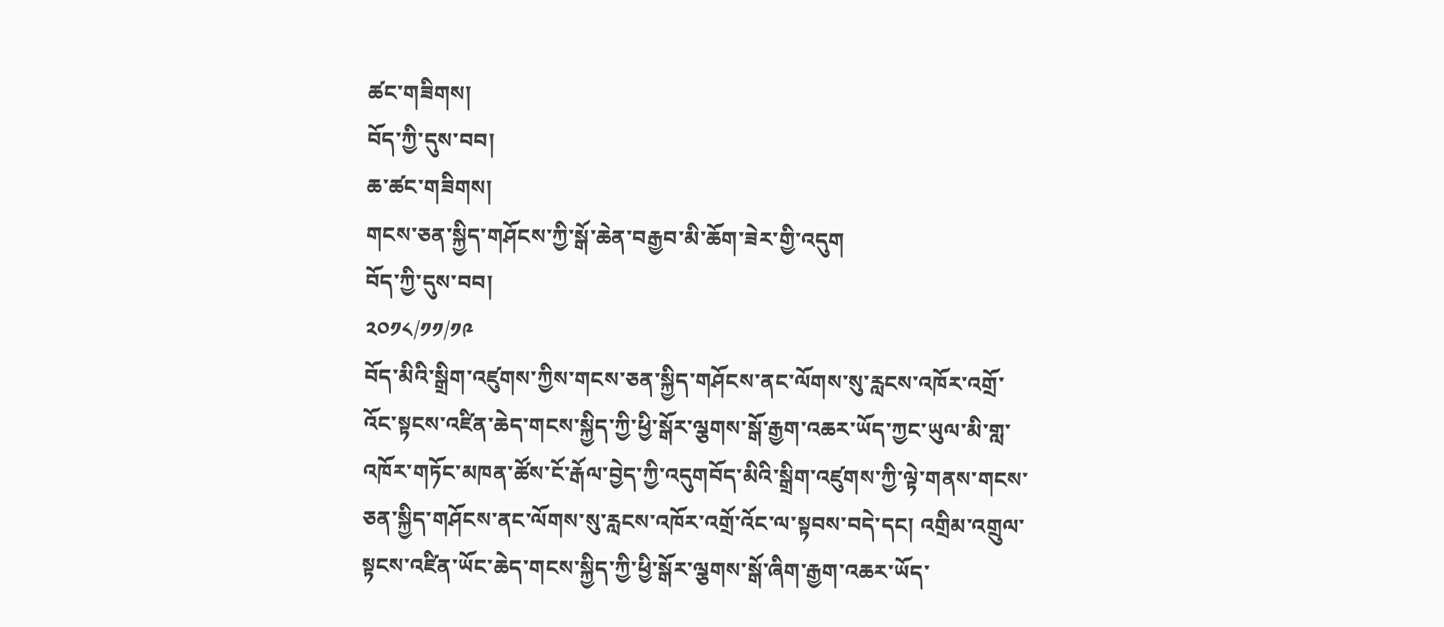ཚང་གཟིགས།
བོད་ཀྱི་དུས་བབ།
ཆ་ཚང་གཟིགས།
གངས་ཅན་སྐྱིད་གཤོངས་ཀྱི་སྒོ་ཆེན་བརྒྱབ་མི་ཆོག་ཟེར་གྱི་འདུག
བོད་ཀྱི་དུས་བབ།
༢༠༡༨/༡༡/༡༩
བོད་མིའི་སྒྲིག་འཛུགས་ཀྱིས་གངས་ཅན་སྐྱིད་གཤོངས་ནང་ལོགས་སུ་རླངས་འཁོར་འགྲོ་འོང་སྟངས་འཛིན་ཆེད་གངས་སྐྱིད་ཀྱི་ཕྱི་སྒོར་ལྕགས་སྒོ་རྒྱག་འཆར་ཡོད་ཀྱང་ཡུལ་མི་གླ་འཁོར་གཏོང་མཁན་ཚོས་ངོ་རྒོལ་བྱེད་ཀྱི་འདུགབོད་མིའི་སྒྲིག་འཛུགས་ཀྱི་ལྟེ་གནས་གངས་ཅན་སྐྱིད་གཤོངས་ནང་ལོགས་སུ་རླངས་འཁོར་འགྲོ་འོང་ལ་སྟབས་བདེ་དང། འགྲིམ་འགྲུལ་སྟངས་འཛིན་ཡོང་ཆེད་གངས་སྐྱིད་ཀྱི་ཕྱི་སྒོར་ལྕགས་སྒོ་ཞིག་རྒྱག་འཆར་ཡོད་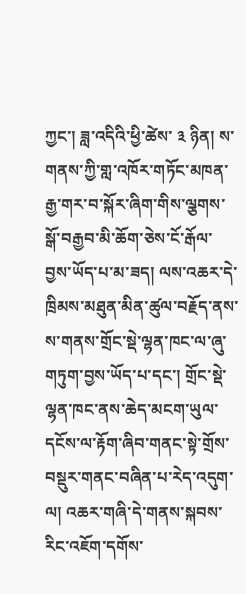ཀྱང་། ཟླ་འདིའི་ཕྱི་ཚེས་ ༣ ཉིན། ས་གནས་ཀྱི་གླ་འཁོར་གཏོང་མཁན་རྒྱ་གར་བ་སྐོར་ཞིག་གིས་ལྕགས་སྒོ་བརྒྱབ་མི་ཆོག་ཅེས་ངོ་རྒོལ་བྱས་ཡོད་པ་མ་ཟད། ལས་འཆར་དེ་ཁྲིམས་མཐུན་མིན་ཚུལ་བརྗོད་ནས་ས་གནས་གྲོང་སྡེ་ལྷན་ཁང་ལ་ཞུ་གཏུག་བྱས་ཡོད་པ་དང་། གྲོང་སྡེ་ལྷན་ཁང་ནས་ཆེད་མངག་ཡུལ་དངོས་ལ་རྟོག་ཞིབ་གནང་སྟེ་གྲོས་བསྡུར་གནང་བཞིན་པ་རེད་འདུག་ལ། འཆར་གཞི་དེ་གནས་སྐབས་རིང་འཇོག་དགོས་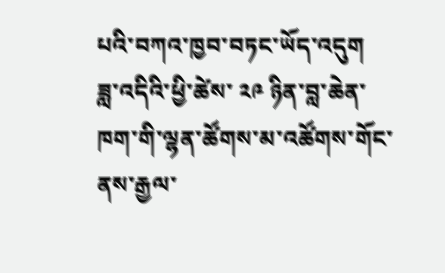པའི་བཀའ་ཁྱབ་བཏང་ཡོད་འདུག
ཟླ་འདིའི་ཕྱི་ཚེས་ ༢༩ ཉིན་བླ་ཆེན་ཁག་གི་ལྷན་ཚོགས་མ་འཚོགས་གོང་ནས་རྒྱལ་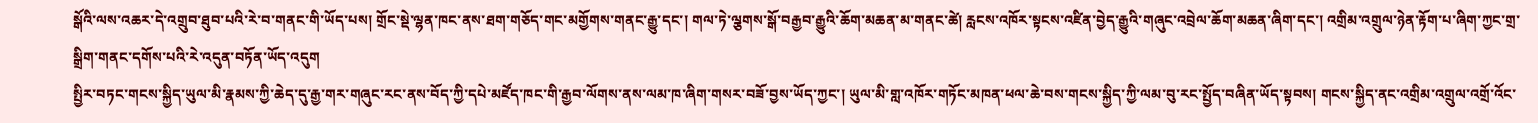སྒོའི་ལས་འཆར་དེ་འགྲུབ་ཐུབ་པའི་རེ་བ་གནང་གི་ཡོད་པས། གྲོང་སྡེ་ལྷན་ཁང་ནས་ཐག་གཅོད་གང་མགྱོགས་གནང་རྒྱུ་དང་། གལ་ཏེ་ལྕགས་སྒོ་བརྒྱབ་རྒྱུའི་ཆོག་མཆན་མ་གནང་ཚེ། རླངས་འཁོར་སྟངས་འཛིན་བྱེད་རྒྱུའི་གཞུང་འབྲེལ་ཆོག་མཆན་ཞིག་དང་། འགྲིམ་འགྲུལ་ཉེན་རྟོག་པ་ཞིག་ཀྱང་གྲ་སྒྲིག་གནང་དགོས་པའི་རེ་འདུན་བཏོན་ཡོད་འདུག
སྤྱིར་བཏང་གངས་སྐྱིད་ཡུལ་མི་རྣམས་ཀྱི་ཆེད་དུ་རྒྱ་གར་གཞུང་རང་ནས་བོད་ཀྱི་དཔེ་མཛོད་ཁང་གི་རྒྱབ་ལོགས་ནས་ལམ་ཁ་ཞིག་གསར་བཟོ་བྱས་ཡོད་ཀྱང་། ཡུལ་མི་གླ་འཁོར་གཏོང་མཁན་ཕལ་ཆེ་བས་གངས་སྐྱིད་ཀྱི་ལམ་བུ་རང་སྤྱོད་བཞིན་ཡོད་སྟབས། གངས་སྐྱིད་ནང་འགྲིམ་འགྲུལ་འགྲོ་འོང་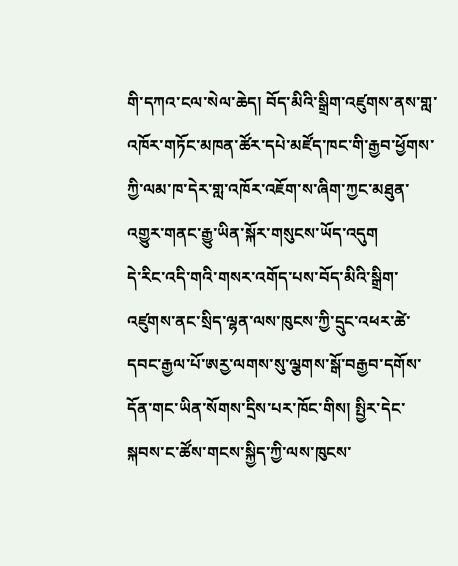གི་དཀའ་ངལ་སེལ་ཆེད། བོད་མིའི་སྒྲིག་འཛུགས་ནས་གླ་འཁོར་གཏོང་མཁན་ཚོར་དཔེ་མཛོད་ཁང་གི་རྒྱབ་ཕྱོགས་ཀྱི་ལམ་ཁ་དེར་གླ་འཁོར་འཇོག་ས་ཞིག་ཀྱང་མཐུན་འགྱུར་གནང་རྒྱུ་ཡིན་སྐོར་གསུངས་ཡོད་འདུག
དེ་རིང་འདི་གའི་གསར་འགོད་པས་བོད་མིའི་སྒྲིག་འཛུགས་ནང་སྲིད་ལྷན་ལས་ཁུངས་ཀྱི་དྲུང་འཕར་ཚེ་དབང་རྒྱལ་པོ་ཨརྱ་ལགས་སུ་ལྕགས་སྒོ་བརྒྱབ་དགོས་དོན་གང་ཡིན་སོགས་དྲིས་པར་ཁོང་གིས། སྤྱིར་དེང་སྐབས་ང་ཚོས་གངས་སྐྱིད་ཀྱི་ལས་ཁུངས་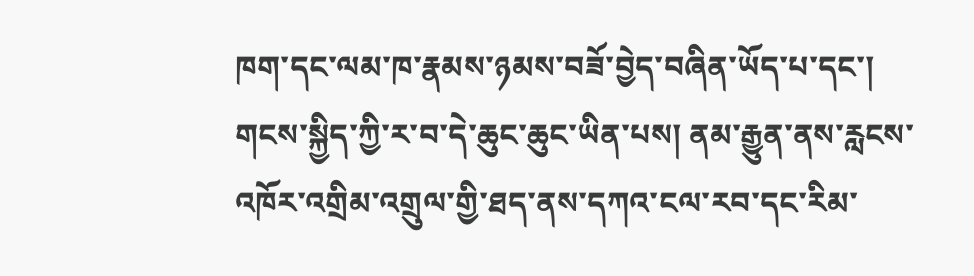ཁག་དང་ལམ་ཁ་རྣམས་ཉམས་བཟོ་བྱེད་བཞིན་ཡོད་པ་དང་། གངས་སྐྱིད་ཀྱི་ར་བ་དེ་ཆུང་ཆུང་ཡིན་པས། ནམ་རྒྱུན་ནས་རླངས་འཁོར་འགྲིམ་འགྲུལ་གྱི་ཐད་ནས་དཀའ་ངལ་རབ་དང་རིམ་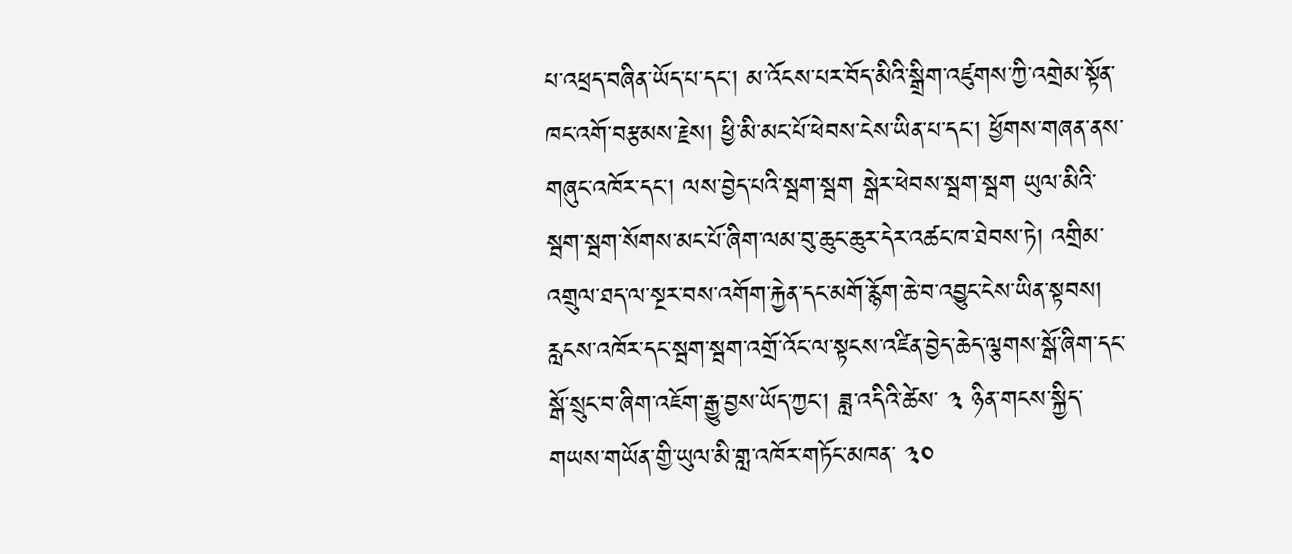པ་འཕྲད་བཞིན་ཡོད་པ་དང་། མ་འོངས་པར་བོད་མིའི་སྒྲིག་འཛུགས་ཀྱི་འགྲེམ་སྟོན་ཁང་འགོ་བརྩམས་རྗེས། ཕྱི་མི་མང་པོ་ཕེབས་ངེས་ཡིན་པ་དང་། ཕྱོགས་གཞན་ནས་གཞུང་འཁོར་དང་། ལས་བྱེད་པའི་སྦག་སྦག སྒེར་ཕེབས་སྦག་སྦག ཡུལ་མིའི་སྦག་སྦག་སོགས་མང་པོ་ཞིག་ལམ་བུ་ཆུང་ཆུར་དེར་འཚང་ཁ་ཐེབས་ཏེ། འགྲིམ་འགྲུལ་ཐད་ལ་སྔར་བས་འགོག་རྐྱེན་དང་མགོ་རྙོག་ཆེ་བ་འབྱུང་ངེས་ཡིན་སྟབས། རླངས་འཁོར་དང་སྦག་སྦག་འགྲོ་འོང་ལ་སྟངས་འཛིན་བྱེད་ཆེད་ལྕགས་སྒོ་ཞིག་དང་སྒོ་སྲུང་བ་ཞིག་འཇོག་རྒྱུ་བྱས་ཡོད་ཀྱང་། ཟླ་འདིའི་ཚེས་ ༣ ཉིན་གངས་སྐྱིད་གཡས་གཡོན་གྱི་ཡུལ་མི་གླ་འཁོར་གཏོང་མཁན་ ༣༠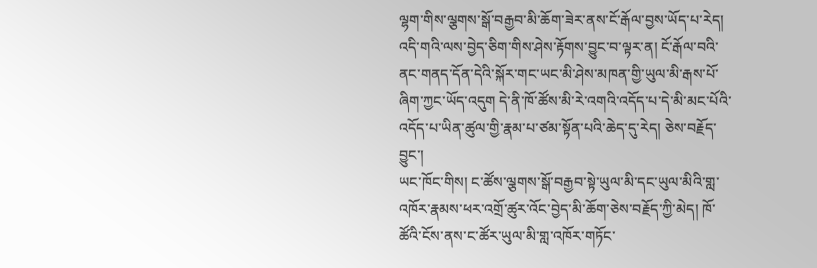ལྷག་གིས་ལྕགས་སྒོ་བརྒྱབ་མི་ཆོག་ཟེར་ནས་ངོ་རྒོལ་བྱས་ཡོད་པ་རེད། འདི་གའི་ལས་བྱེད་ཅིག་གིས་ཤེས་རྟོགས་བྱུང་བ་ལྟར་ན། ངོ་རྒོལ་བའི་ནང་གནད་དོན་དེའི་སྐོར་གང་ཡང་མི་ཤེས་མཁན་གྱི་ཡུལ་མི་རྒས་པོ་ཞིག་ཀྱང་ཡོད་འདུག དེ་ནི་ཁོ་ཚོས་མི་རེ་འགའི་འདོད་པ་དེ་མི་མང་པོའི་འདོད་པ་ཡིན་ཚུལ་གྱི་རྣམ་པ་ཙམ་སྟོན་པའི་ཆེད་དུ་རེད། ཅེས་བརྗོད་བྱུང་།
ཡང་ཁོང་གིས། ང་ཚོས་ལྕགས་སྒོ་བརྒྱབ་སྟེ་ཡུལ་མི་དང་ཡུལ་མིའི་གླ་འཁོར་རྣམས་ཕར་འགྲོ་ཚུར་འོང་བྱེད་མི་ཆོག་ཅེས་བརྗོད་ཀྱི་མེད། ཁོ་ཚོའི་ངོས་ནས་ང་ཚོར་ཡུལ་མི་གླ་འཁོར་གཏོང་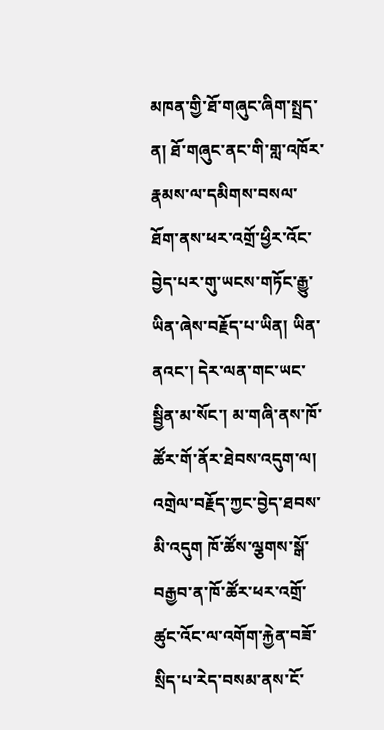མཁན་གྱི་ཐོ་གཞུང་ཞིག་སྤྲད་ན། ཐོ་གཞུང་ནང་གི་གླ་འཁོར་རྣམས་ལ་དམིགས་བསལ་ཐོག་ནས་ཕར་འགྲོ་ཕྱིར་འོང་བྱེད་པར་གུ་ཡངས་གཏོང་རྒྱུ་ཡིན་ཞེས་བརྗོད་པ་ཡིན། ཡིན་ནའང་། དེར་ལན་གང་ཡང་སྦྱིན་མ་སོང་། མ་གཞི་ནས་ཁོ་ཚོར་གོ་ནོར་ཐེབས་འདུག་ལ། འགྲེལ་བརྗོད་ཀྱང་བྱེད་ཐབས་མི་འདུག ཁོ་ཚོས་ལྕགས་སྒོ་བརྒྱབ་ན་ཁོ་ཚོར་ཕར་འགྲོ་ཚུང་འོང་ལ་འགོག་རྐྱེན་བཟོ་སྲིད་པ་རེད་བསམ་ནས་ངོ་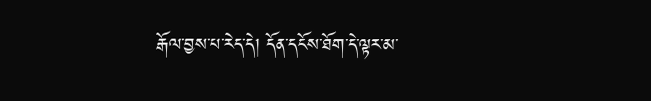རྒོལ་བྱས་པ་རེད་དེ། དོན་དངོས་ཐོག་དེ་ལྟར་མ་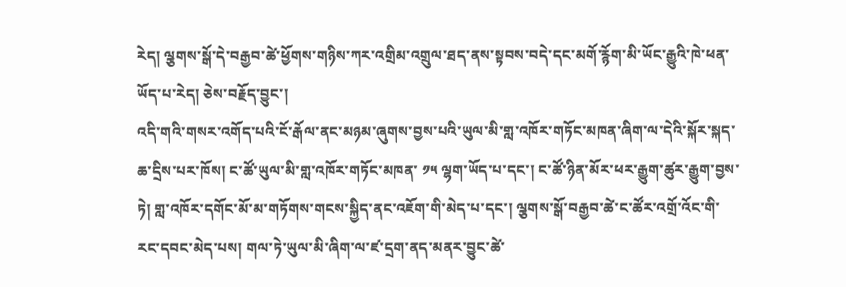རེད། ལྕགས་སྒོ་དེ་བརྒྱབ་ཚེ་ཕྱོགས་གཉིས་ཀར་འགྲིམ་འགྲུལ་ཐད་ནས་སྟབས་བདེ་དང་མགོ་རྙོག་མི་ཡོང་རྒྱུའི་ཁེ་ཕན་ཡོད་པ་རེད། ཅེས་བརྗོད་བྱུང་།
འདི་གའི་གསར་འགོད་པའི་ངོ་རྒོལ་ནང་མཉམ་ཞུགས་བྱས་པའི་ཡུལ་མི་གླ་འཁོར་གཏོང་མཁན་ཞིག་ལ་དེའི་སྐོར་སྐད་ཆ་དྲིས་པར་ཁོས། ང་ཚོ་ཡུལ་མི་གླ་འཁོར་གཏོང་མཁན་ ༡༥ ལྷག་ཡོད་པ་དང་། ང་ཚོ་ཉིན་མོར་ཕར་རྒྱུག་ཚུར་རྒྱུག་བྱས་ཏེ། གླ་འཁོར་དགོང་མོ་མ་གཏོགས་གངས་སྐྱིད་ནང་འཇོག་གི་མེད་པ་དང་། ལྕགས་སྒོ་བརྒྱབ་ཚེ་ང་ཚོར་འགྲོ་འོང་གི་རང་དབང་མེད་པས། གལ་ཏེ་ཡུལ་མི་ཞིག་ལ་ཛ་དྲག་ནད་མནར་བྱུང་ཚེ་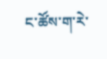ང་ཚོས་ག་རེ་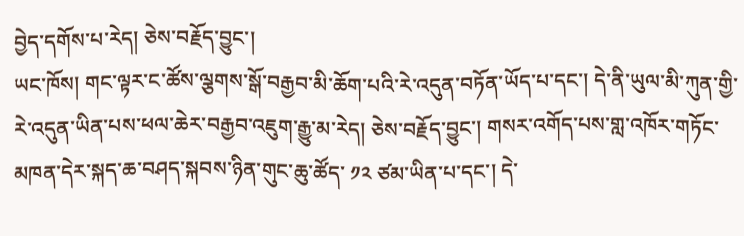བྱེད་དགོས་པ་རེད། ཅེས་བརྗོད་བྱུང་།
ཡང་ཁོས། གང་ལྟར་ང་ཚོས་ལྕགས་སྒོ་བརྒྱབ་མི་ཆོག་པའི་རེ་འདུན་བཏོན་ཡོད་པ་དང་། དེ་ནི་ཡུལ་མི་ཀུན་གྱི་རེ་འདུན་ཡིན་པས་ཕལ་ཆེར་བརྒྱབ་འཇུག་རྒྱུ་མ་རེད། ཅེས་བརྗོད་བྱུང་། གསར་འགོད་པས་གླ་འཁོར་གཏོང་མཁན་དེར་སྐད་ཆ་བཤད་སྐབས་ཉིན་གུང་ཆུ་ཚོད་ ༡༢ ཙམ་ཡིན་པ་དང་། དེ་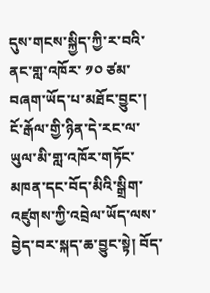དུས་གངས་སྐྱིད་ཀྱི་ར་བའི་ནང་གླ་འཁོར་ ༡༠ ཙམ་བཞག་ཡོད་པ་མཐོང་བྱུང་།
ངོ་རྒོལ་གྱི་ཉིན་དེ་རང་ལ་ཡུལ་མི་གླ་འཁོར་གཏོང་མཁན་དང་བོད་མིའི་སྒྲིག་འཛུགས་ཀྱི་འབྲེལ་ཡོད་ལས་བྱེད་བར་སྐད་ཆ་བྱུང་སྟེ། བོད་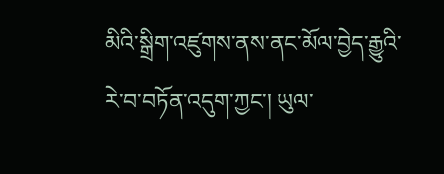མིའི་སྒྲིག་འཛུགས་ནས་ནང་མོལ་བྱེད་རྒྱུའི་རེ་བ་བཏོན་འདུག་ཀྱང་། ཡུལ་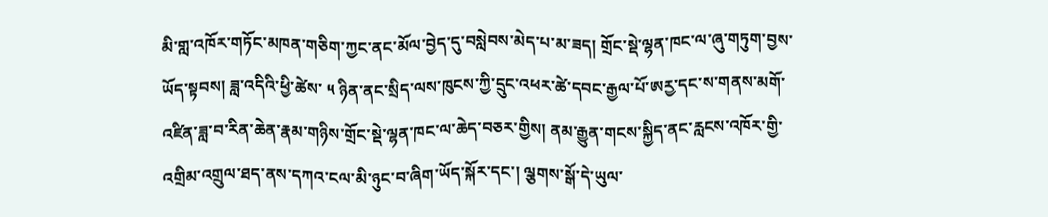མི་གླ་འཁོར་གཏོང་མཁན་གཅིག་ཀྱང་ནང་མོལ་བྱེད་དུ་བསླེབས་མེད་པ་མ་ཟད། གྲོང་སྡེ་ལྷན་ཁང་ལ་ཞུ་གཏུག་བྱས་ཡོད་སྟབས། ཟླ་འདིའི་ཕྱི་ཚེས་ ༥ ཉིན་ནང་སྲིད་ལས་ཁུངས་ཀྱི་དྲུང་འཕར་ཚེ་དབང་རྒྱལ་པོ་ཨརྱ་དང་ས་གནས་མགོ་འཛིན་ཟླ་བ་རིན་ཆེན་རྣམ་གཉིས་གྲོང་སྡེ་ལྷན་ཁང་ལ་ཆེད་བཅར་གྱིས། ནམ་རྒྱུན་གངས་སྐྱིད་ནང་རླངས་འཁོར་གྱི་འགྲིམ་འགྲུལ་ཐད་ནས་དཀའ་ངལ་མི་ཉུང་བ་ཞིག་ཡོད་སྐོར་དང་། ལྕགས་སྒོ་དེ་ཡུལ་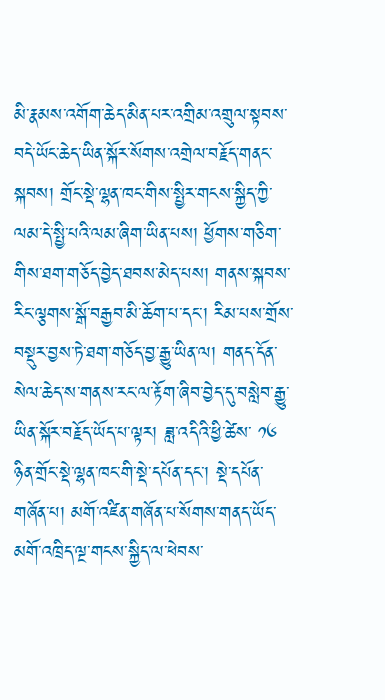མི་རྣམས་འགོག་ཆེད་མིན་པར་འགྲིམ་འགྲུལ་སྟབས་བདེ་ཡོང་ཆེད་ཡིན་སྐོར་སོགས་འགྲེལ་བརྗོད་གནང་སྐབས། གྲོང་སྡེ་ལྷན་ཁང་གིས་སྤྱིར་གངས་སྐྱིད་ཀྱི་ལམ་དེ་སྤྱི་པའི་ལམ་ཞིག་ཡིན་པས། ཕྱོགས་གཅིག་གིས་ཐག་གཅོད་བྱེད་ཐབས་མེད་པས། གནས་སྐབས་རིང་ལྕགས་སྒོ་བརྒྱབ་མི་ཆོག་པ་དང་། རིམ་པས་གྲོས་བསྡུར་བྱས་ཏེ་ཐག་གཅོད་བྱ་རྒྱུ་ཡིན་ལ། གནད་དོན་སེལ་ཆེད་ས་གནས་རང་ལ་རྟོག་ཞིབ་བྱེད་དུ་བསླེབ་རྒྱུ་ཡིན་སྐོར་བརྗོད་ཡོད་པ་ལྟར། ཟླ་འདིའི་ཕྱི་ཚེས་ ༡༦ ཉིན་གྲོང་སྡེ་ལྷན་ཁང་གི་སྡེ་དཔོན་དང་། སྡེ་དཔོན་གཞོན་པ། མགོ་འཛིན་གཞོན་པ་སོགས་གནད་ཡོད་མགོ་འཁྲིད་ལྔ་གངས་སྐྱིད་ལ་ཕེབས་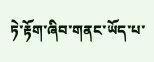ཏེ་རྟོག་ཞིབ་གནང་ཡོད་པ་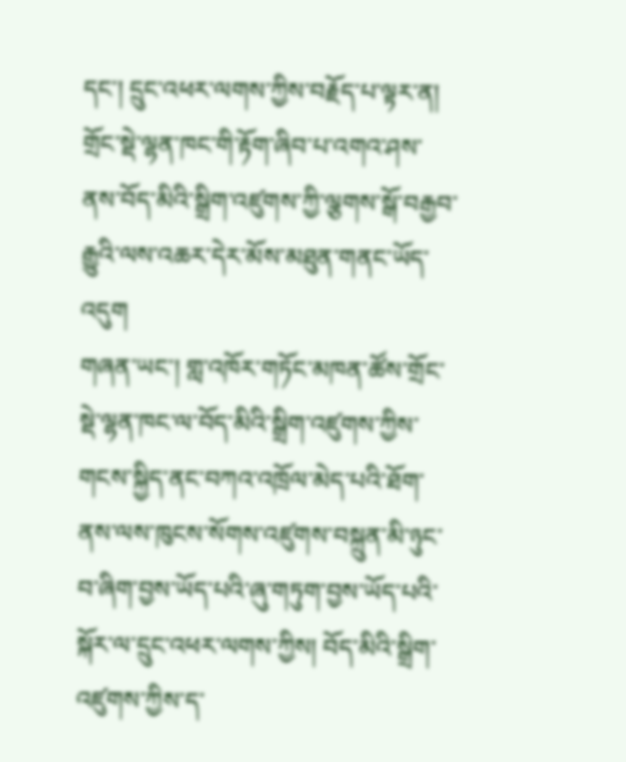དང་། དྲུང་འཕར་ལགས་ཀྱིས་བརྗོད་པ་ལྟར་ན། གྲོང་སྡེ་ལྷན་ཁང་གི་རྟོག་ཞིབ་པ་འགའ་ཤས་ནས་བོད་མིའི་སྒྲིག་འཛུགས་ཀྱི་ལྕགས་སྒོ་བརྒྱབ་རྒྱུའི་ལས་འཆར་དེར་མོས་མཐུན་གནང་ཡོད་འདུག
གཞན་ཡང་། གླ་འཁོར་གཏོང་མཁན་ཚོས་གྲོང་སྡེ་ལྷན་ཁང་ལ་བོད་མིའི་སྒྲིག་འཛུགས་ཀྱིས་གངས་སྐྱིད་ནང་བཀའ་འཁྲོལ་མེད་པའི་ཐོག་ནས་ལས་ཁུངས་སོགས་འཛུགས་བསྐྲུན་མི་ཉུང་བ་ཞིག་བྱས་ཡོད་པའི་ཞུ་གཏུག་བྱས་ཡོད་པའི་སྐོར་ལ་དྲུང་འཕར་ལགས་ཀྱིས། བོད་མིའི་སྒྲིག་འཛུགས་ཀྱིས་ད་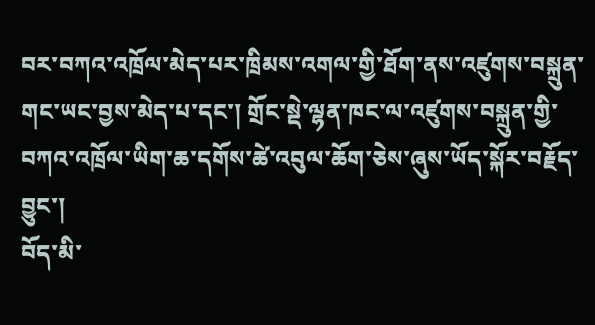བར་བཀའ་འཁྲོལ་མེད་པར་ཁྲིམས་འགལ་གྱི་ཐོག་ནས་འཛུགས་བསྐྲུན་གང་ཡང་བྱས་མེད་པ་དང་། གྲོང་སྡེ་ལྷན་ཁང་ལ་འཛུགས་བསྐྲུན་གྱི་བཀའ་འཁྲོལ་ཡིག་ཆ་དགོས་ཚེ་འབུལ་ཆོག་ཅེས་ཞུས་ཡོད་སྐོར་བརྗོད་བྱུང་།
བོད་མི་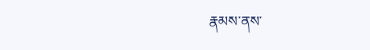རྣམས་ནས་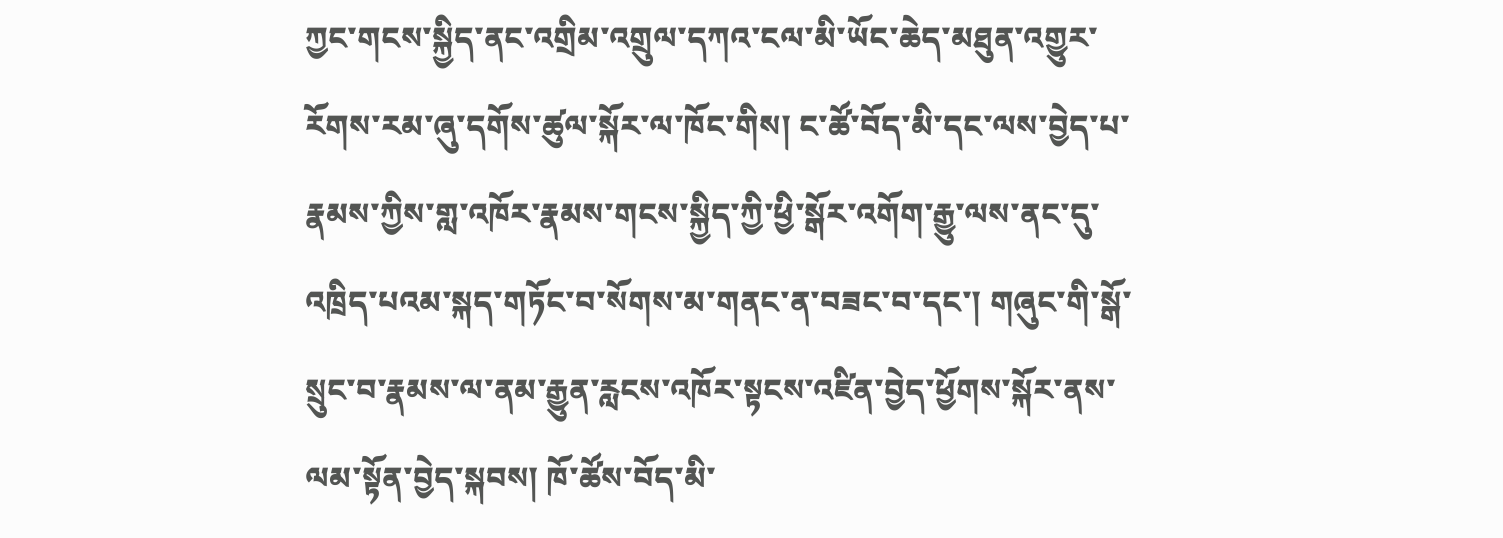ཀྱང་གངས་སྐྱིད་ནང་འགྲིམ་འགྲུལ་དཀའ་ངལ་མི་ཡོང་ཆེད་མཐུན་འགྱུར་རོགས་རམ་ཞུ་དགོས་ཚུལ་སྐོར་ལ་ཁོང་གིས། ང་ཚོ་བོད་མི་དང་ལས་བྱེད་པ་རྣམས་ཀྱིས་གླ་འཁོར་རྣམས་གངས་སྐྱིད་ཀྱི་ཕྱི་སྒོར་འགོག་རྒྱུ་ལས་ནང་དུ་འཁྲིད་པའམ་སྐད་གཏོང་བ་སོགས་མ་གནང་ན་བཟང་བ་དང་། གཞུང་གི་སྒོ་སྲུང་བ་རྣམས་ལ་ནམ་རྒྱུན་རླངས་འཁོར་སྟངས་འཛིན་བྱེད་ཕྱོགས་སྐོར་ནས་ལམ་སྟོན་བྱེད་སྐབས། ཁོ་ཚོས་བོད་མི་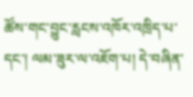ཚོས་གང་བྱུང་རླངས་འཁོར་འཁྲིད་པ་དང་། ལམ་ཟུར་ལ་འཇོག་པ། དེ་བཞིན་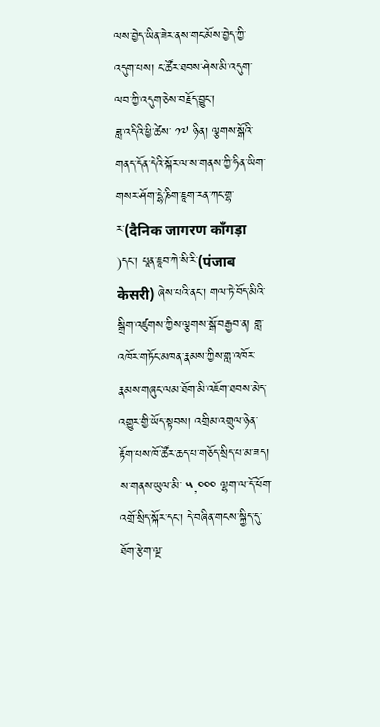ལས་བྱེད་ཡིན་ཟེར་ནས་གང་མོས་བྱེད་ཀྱི་འདུག་པས། ང་ཚོར་ཐབས་ཤེས་མི་འདུག་ལབ་ཀྱི་འདུག་ཅེས་བརྗོད་བྱུང་།
ཟླ་འདིའི་ཕྱི་ཚེས་ ༡༧ ཉིན། ལྕགས་སྒོའི་གནད་དོན་དེའི་སྐོར་ལ་ས་གནས་ཀྱི་ཧིན་ཡིག་གསར་ཤོག་དྷེ་ཎིག་ཇཱག་རན་ཀང་གྷ་ར་(दैनिक जागरण काँगड़ा )དང་། པཱན་ཇཱབ་ཀེ་སི་རི་(पंजाब केसरी) ཞེས་པའི་ནང་། གལ་ཏེ་བོད་མིའི་སྒྲིག་འཛུགས་ཀྱིས་ལྕགས་སྒོ་བརྒྱབ་ན། གླ་འཁོར་གཏོང་མཁན་རྣམས་ཀྱིས་གླ་འཁོར་རྣམས་གཞུང་ལམ་ཐོག་མི་འཇོག་ཐབས་མེད་འགྱུར་གྱི་ཡོད་སྟབས། འགྲིམ་འགྲུལ་ཉེན་རྟོག་པས་ཁོ་ཚོར་ཆད་པ་གཅོད་སྲིད་པ་མ་ཟད། ས་གནས་ཡུལ་མི་ ༥,༠༠༠ ལྷག་ལ་དོ་ཕོག་འགྲོ་སྲིད་སྐོར་དང་། དེ་བཞིན་གངས་སྐྱིད་དུ་ཐོག་རྩེག་ལྔ་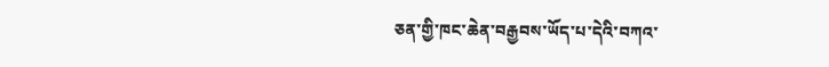ཅན་གྱི་ཁང་ཆེན་བརྒྱབས་ཡོད་པ་དེའི་བཀའ་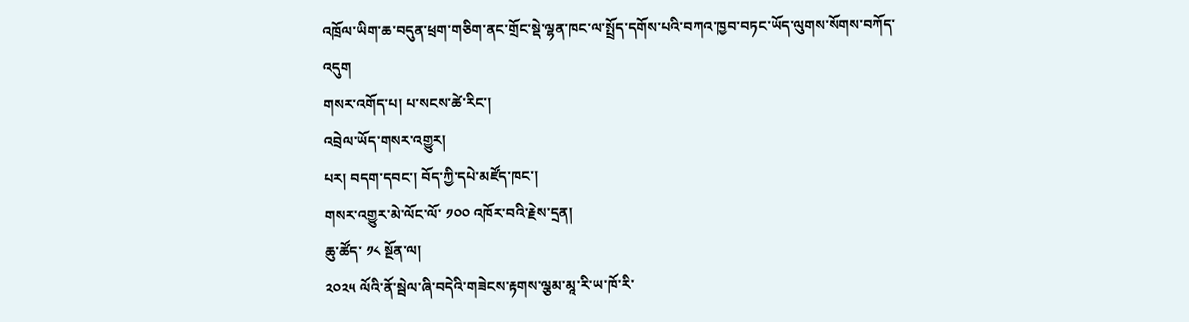འཁྲོལ་ཡིག་ཆ་བདུན་ཕྲག་གཅིག་ནང་གྲོང་སྡེ་ལྷན་ཁང་ལ་སྤྲོད་དགོས་པའི་བཀའ་ཁྱབ་བཏང་ཡོད་ལུགས་སོགས་བཀོད་འདུག
གསར་འགོད་པ། པ་སངས་ཚེ་རིང་།
འབྲེལ་ཡོད་གསར་འགྱུར།
པར། བདག་དབང་། བོད་ཀྱི་དཔེ་མཛོད་ཁང་།
གསར་འགྱུར་མེ་ལོང་ལོ་ ༡༠༠ འཁོར་བའི་རྗེས་དྲན།
ཆུ་ཚོད་ ༡༨ སྔོན་ལ།
༢༠༢༥ ལོའི་ནོ་སྦེལ་ཞི་བདེའི་གཟེངས་རྟགས་ལྕམ་མཱ་རི་ཡ་ཁོ་རི་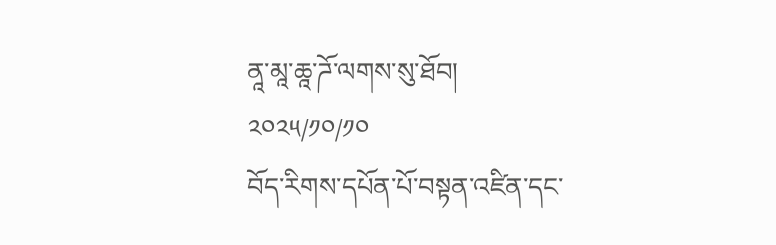ནཱ་མཱ་ཆཱ་ཌོ་ལགས་སུ་ཐོབ།
༢༠༢༥/༡༠/༡༠
བོད་རིགས་དཔོན་པོ་བསྟན་འཛིན་དང་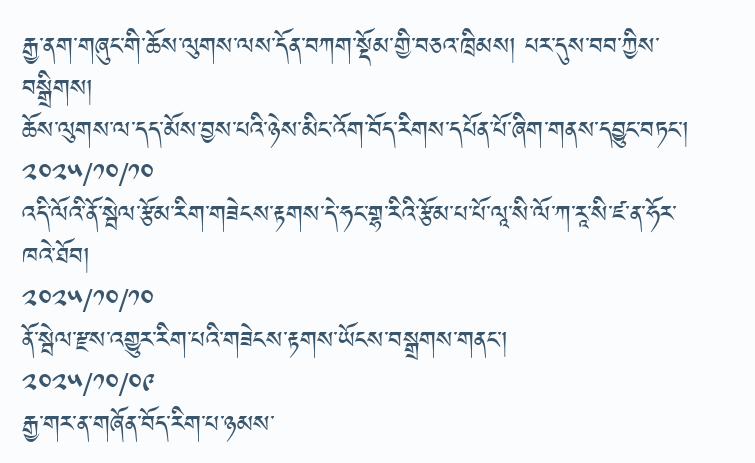རྒྱ་ནག་གཞུང་གི་ཆོས་ལུགས་ལས་དོན་བཀག་སྡོམ་གྱི་བཅའ་ཁྲིམས། པར་དུས་བབ་ཀྱིས་བསྒྲིགས།
ཆོས་ལུགས་ལ་དད་མོས་བྱས་པའི་ཉེས་མིང་འོག་བོད་རིགས་དཔོན་པོ་ཞིག་གནས་དབྱུང་བཏང་།
༢༠༢༥/༡༠/༡༠
འདི་ལོའི་ནོ་སྦེལ་རྩོམ་རིག་གཟེངས་རྟགས་དེ་ཧང་གྷ་རིའི་རྩོམ་པ་པོ་ལཱ་སི་ལོ་ཀ་རཱ་སི་ཛ་ན་ཧོར་ཁའེ་ཐོབ།
༢༠༢༥/༡༠/༡༠
ནོ་སྦེལ་རྫས་འགྱུར་རིག་པའི་གཟེངས་རྟགས་ཡོངས་བསྒྲགས་གནང་།
༢༠༢༥/༡༠/༠༩
རྒྱ་གར་ན་གཞོན་བོད་རིག་པ་ཉམས་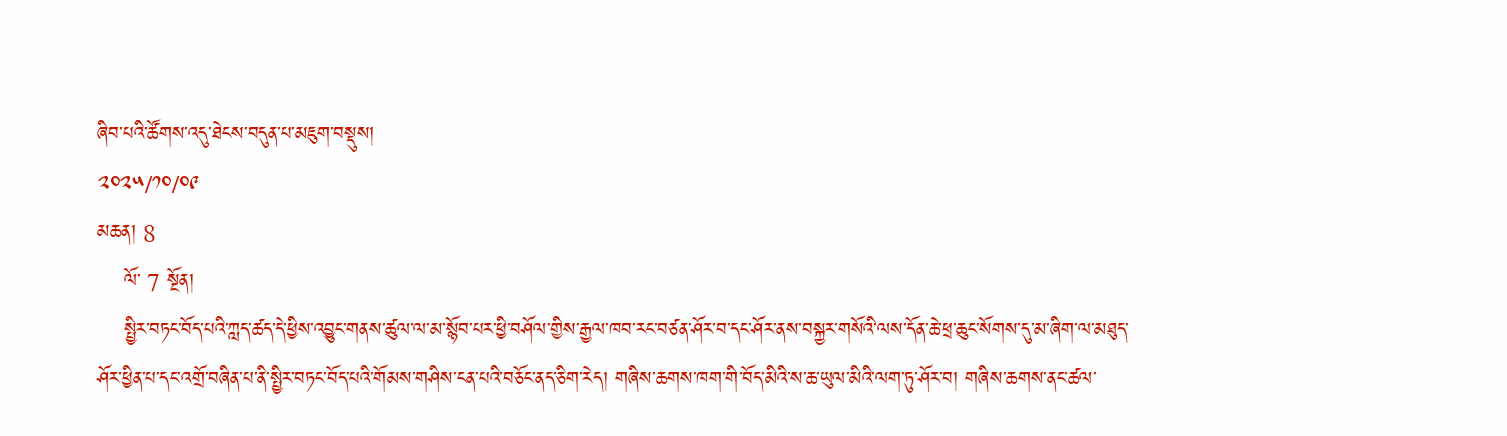ཞིབ་པའི་ཚོགས་འདུ་ཐེངས་བདུན་པ་མཇུག་བསྡུས།
༢༠༢༥/༡༠/༠༩
མཆན། 8
    ལོ་ 7 སྔོན།
    སྤྱིར་བཏང་བོད་པའི་ཀླད་ཚད་དེ་ཕྱིས་འབྱུང་གནས་ཚུལ་ལ་མ་སྙོབ་པར་ཕྱི་བཤོལ་གྱིས་རྒྱལ་ཁབ་རང་བཙན་ཤོར་བ་དང་ཤོར་ནས་བསྐྱར་གསོའི་ལས་དོན་ཆེ་ཕྲ་ཆུང་སོགས་དུ་མ་ཞིག་ལ་མཐུད་ཤོར་ཕྱིན་པ་དང་འགྲོ་བཞིན་པ་ནི་སྤྱིར་བཏང་བོད་པའི་གོམས་གཤིས་ངན་པའི་བཅོང་ནད་ཅིག་རེད། གཞིས་ཆགས་ཁག་གི་བོད་མིའི་ས་ཆ་ཡུལ་མིའི་ལག་ཏུ་ཤོར་བ། གཞིས་ཆགས་ནང་ཚལ་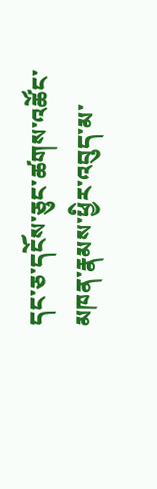དང་ཅ་དངོས་ཅུང་ཚགས་འཚོང་མཁན་རྣམས་ཕྱིར་འབུད་མ་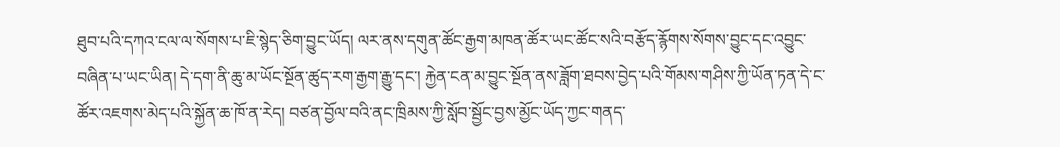ཐུབ་པའི་དཀའ་ངལ་ལ་སོགས་པ་ཇི་སྙེད་ཅིག་བྱུང་ཡོད། ལར་ནས་དགུན་ཚོང་རྒྱག་མཁན་ཚོར་ཡང་ཚོང་སའི་བརྩོད་རྙོགས་སོགས་བྱུང་དང་འབྱུང་བཞིན་པ་ཡང་ཡིན། དེ་དག་ནི་ཆུ་མ་ཡོང་སྔོན་ཚུད་རག་རྒྱག་རྒྱུ་དང་། རྐྱེན་ངན་མ་བྱུང་སྔོན་ནས་ཟློག་ཐབས་བྱེད་པའི་གོམས་གཤིས་ཀྱི་ཡོན་ཏན་དེ་ང་ཚོར་འཇགས་མེད་པའི་སྐྱོན་ཆ་ཁོ་ན་རེད། བཙན་བྱོལ་བའི་ནང་ཁྲིམས་ཀྱི་སློབ་སྦྱོང་བྱས་མྱོང་ཡོད་ཀྱང་གནད་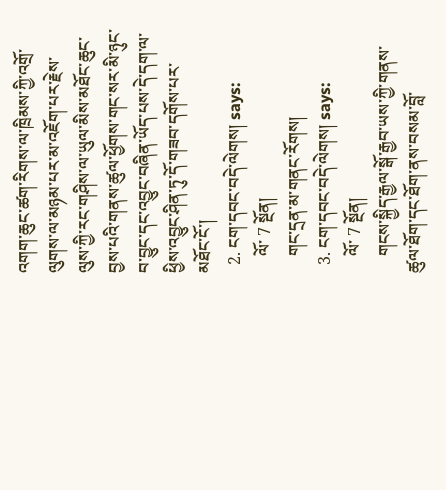འགག་ཆུང་ཚག་རིགས་ལ་ཁྲིམས་ཀྱི་འགྲོ་ལུགས་ལ་མཉམ་པར་མ་འཇོག་པར་རྗེས་ལུས་ཀྱི་རང་གཤིས་ལ་ཡུལ་མིས་མཐོང་ཆུང་བྱས་པའི་གནས་ཚུལ་ཕྱོགས་གང་སར་མི་ཉུང་བ་བྱུང་དང་འབྱུང་བཞིན་ཡོད་པས་དེ་དག་ལ་ཕྱིས་འབྱུང་ཤིན་ཏུ་དོ་གཟབ་དགོས་པར་མཐོང་ངོ་།
  2. ངག་དབང་བདེ་ལེགས། says:
    ལོ་ 7 སྔོན།
    གང་དྲན་མ་གནང་རོགས།
  3. ངག་དབང་བདེ་ལེགས། says:
    ལོ་ 7 སྔོན།
    གངས་སྐྱིད་རྒྱལ་སྒོ་རྒྱབ་ཡས་ཀྱི་གནས་ཚུལ་ཐོག་དང་ཐོག་ནས་བསམ་བློ་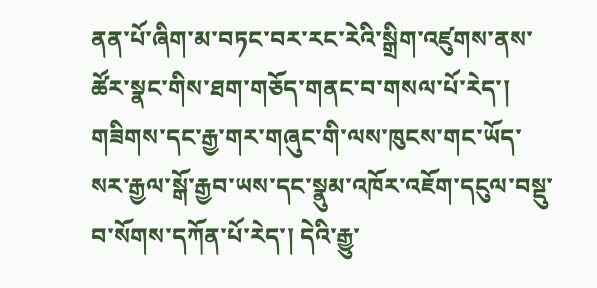ནན་པོ་ཞིག་མ་བཏང་བར་རང་རེའི་སྒྲིག་འཛུགས་ནས་ཚོར་སྣང་གིས་ཐག་གཅོད་གནང་བ་གསལ་པོ་རེད་། གཟིགས་དང་རྒྱ་གར་གཞུང་གི་ལས་ཁུངས་གང་ཡོད་སར་རྒྱལ་སྒོ་རྒྱབ་ཡས་དང་སྣུམ་འཁོར་འཇོག་དངུལ་བསྡུ་བ་སོགས་དཀོན་པོ་རེད་། དེའི་རྒྱུ་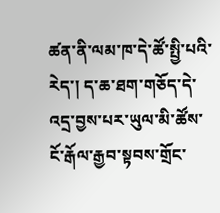ཚན་ནི་ལམ་ཁ་དེ་ཚོ་སྤྱི་པའི་རེད་། ད་ཆ་ཐག་གཅོད་དེ་འདྲ་བྱས་པར་ཡུལ་མི་ཚོས་ངོ་རྒོལ་རྒྱབ་སྟབས་གྲོང་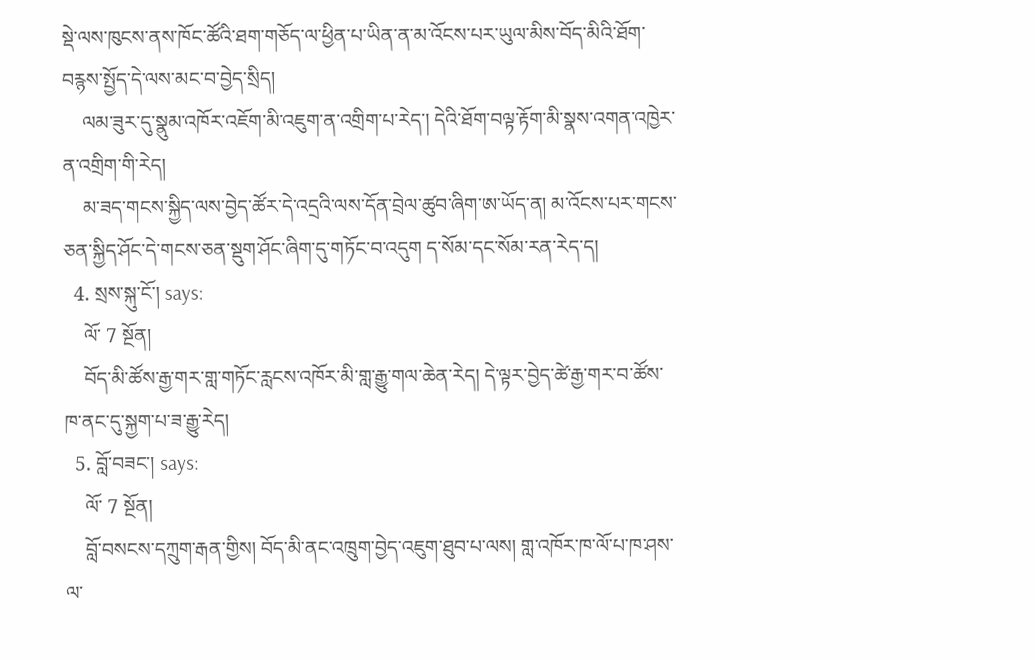སྡེ་ལས་ཁུངས་ནས་ཁོང་ཚོའི་ཐག་གཅོད་ལ་ཕྱིན་པ་ཡིན་ན་མ་འོངས་པར་ཡུལ་མིས་བོད་མིའི་ཐོག་བརྙས་སྤྱོད་དེ་ལས་མང་བ་བྱེད་སྲིད།
    ལམ་ཟུར་དུ་སྣུམ་འཁོར་འཇོག་མི་འཇུག་ན་འགྲིག་པ་རེད་། དེའི་ཐོག་བལྟ་རྟོག་མི་སྣས་འགན་འཁྱེར་ན་འགྲིག་གི་རེད།
    མ་ཟད་གངས་སྐྱིད་ལས་བྱེད་ཚོར་དེ་འདྲའི་ལས་དོན་བྲེལ་ཚུབ་ཞིག་ཨ་ཡོད་ན། མ་འོངས་པར་གངས་ཅན་སྐྱིད་ཤོང་དེ་གངས་ཅན་སྡུག་ཤོང་ཞིག་དུ་གཏོང་བ་འདུག ད་སོམ་དང་སོམ་རན་རེད་ད།
  4. སྲས་སྐུ་ངོ་། says:
    ལོ་ 7 སྔོན།
    བོད་མི་ཚོས་རྒྱ་གར་གླ་གཏོང་རླངས་འཁོར་མི་གླ་རྒྱུ་གལ་ཆེན་རེད། དེ་ལྟར་བྱེད་ཚེ་རྒྱ་གར་བ་ཚོས་ཁ་ནང་དུ་སྐྱག་པ་ཟ་རྒྱུ་རེད།
  5. བློ་བཟང་། says:
    ལོ་ 7 སྔོན།
    བློ་བསངས་དཀྲུག་རྒན་གྱིས། བོད་མི་ནང་འཁྲུག་བྱེད་འཇུག་ཐུབ་པ་ལས། གླ་འཁོར་ཁ་ལོ་པ་ཁ་ཤས་ལ་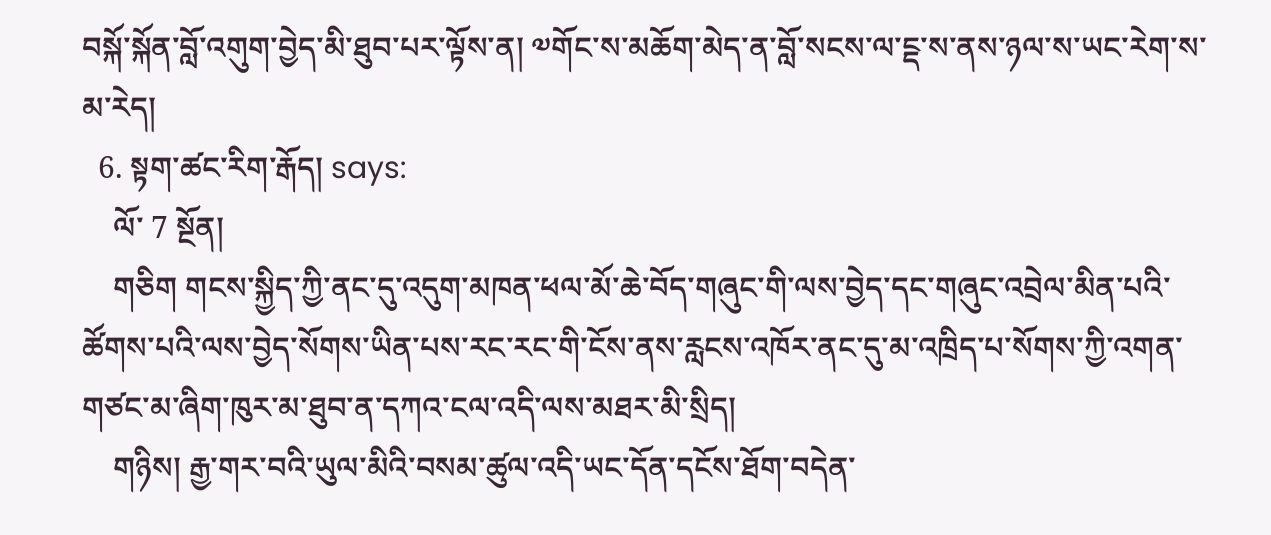བསྐོ་སྐོན་བློ་འགུག་བྱེད་མི་ཐུབ་པར་ལྟོས་ན། ༧གོང་ས་མཆོག་མེད་ན་བློ་སངས་ལ་ངྡ་ས་ནས་ཉལ་ས་ཡང་རེག་ས་མ་རེད།
  6. སྟག་ཚང་རིག་རྒོད། says:
    ལོ་ 7 སྔོན།
    གཅིག གངས་སྐྱིད་ཀྱི་ནང་དུ་འདུག་མཁན་ཕལ་མོ་ཆེ་བོད་གཞུང་གི་ལས་བྱེད་དང་གཞུང་འབྲེལ་མིན་པའི་ཚོགས་པའི་ལས་བྱེད་སོགས་ཡིན་པས་རང་རང་གི་ངོས་ནས་རླངས་འཁོར་ནང་དུ་མ་འཁྲིད་པ་སོགས་ཀྱི་འགན་གཙང་མ་ཞིག་ཁུར་མ་ཐུབ་ན་དཀའ་ངལ་འདི་ལས་མཐར་མི་སྲིད།
    གཉིས། རྒྱ་གར་བའི་ཡུལ་མིའི་བསམ་ཚུལ་འདི་ཡང་དོན་དངོས་ཐོག་བདེན་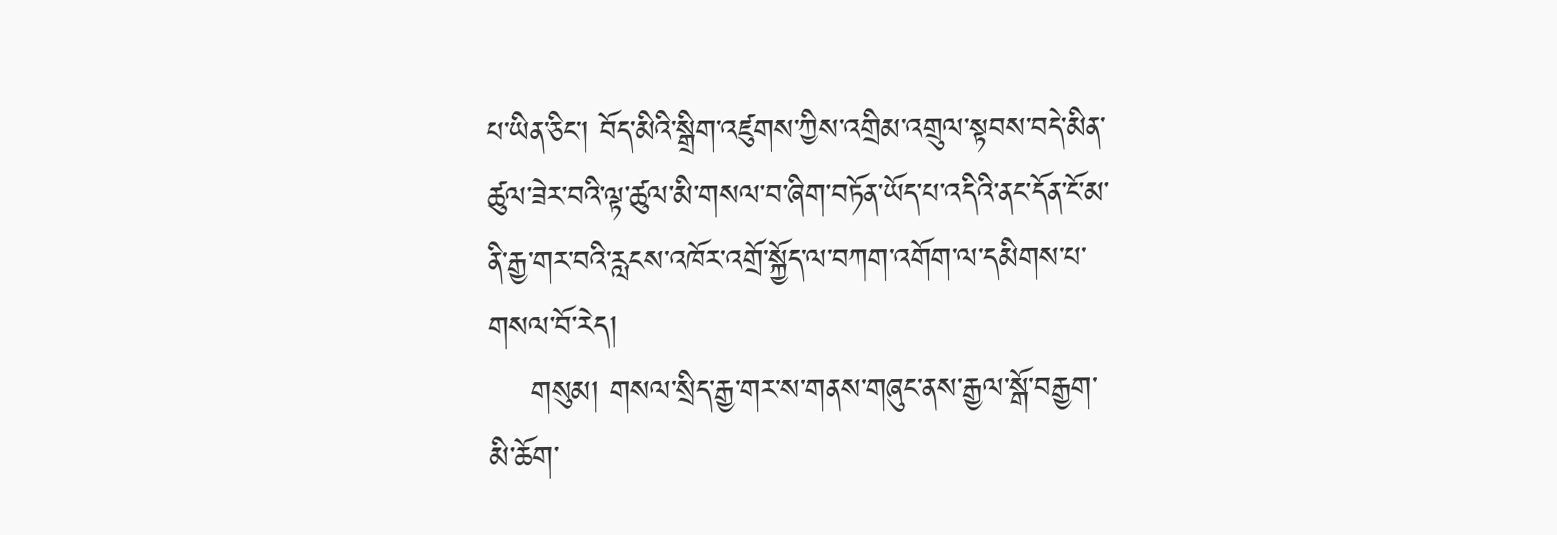པ་ཡིན་ཅིང་། བོད་མིའི་སྒྲིག་འཛུགས་ཀྱིས་འགྲིམ་འགྲུལ་སྟབས་བདེ་མིན་ཚུལ་ཟེར་བའི་ལྟ་ཚུལ་མི་གསལ་བ་ཞིག་བཏོན་ཡོད་པ་འདིའི་ནང་དོན་ངོ་མ་ནི་རྒྱ་གར་བའི་རླངས་འཁོར་འགྲོ་སྐྱོད་ལ་བཀག་འགོག་ལ་དམིགས་པ་གསལ་བོ་རེད།
    གསུམ། གསལ་སྲིད་རྒྱ་གར་ས་གནས་གཞུང་ནས་རྒྱལ་སྒོ་བརྒྱག་མི་ཆོག་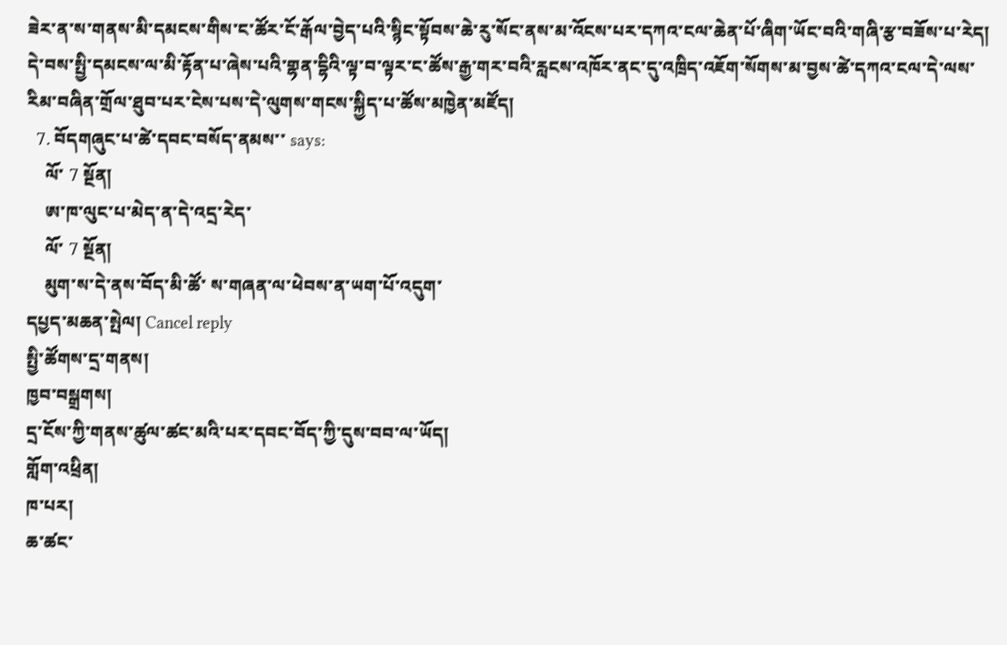ཟེར་ན་ས་གནས་མི་དམངས་གིས་ང་ཚོར་ངོ་རྒོལ་བྱེད་པའི་སྙིང་སྟོབས་ཆེ་རུ་སོང་ནས་མ་འོངས་པར་དཀའ་ངལ་ཆེན་པོ་ཞིག་ཡོང་བའི་གཞི་རྩ་བཟོས་པ་རེད། དེ་བས་སྤྱི་དམངས་ལ་མི་རྟོན་པ་ཞེས་པའི་གྷན་དྷིའི་ལྟ་བ་ལྟར་ང་ཚོས་རྒྱ་གར་བའི་རླངས་འཁོར་ནང་དུ་འཁྲིད་འཇོག་སོགས་མ་བྱས་ཚེ་དཀའ་ངལ་དེ་ལས་རིམ་བཞིན་གྲོལ་ཐུབ་པར་ངེས་པས་དེ་ལུགས་གངས་སྐྱིད་པ་ཚོས་མཁྱེན་མཛོད།
  7. བོདགཞུང་པ་ཚེ་དབང་བསོད་ནམས་་ says:
    ལོ་ 7 སྔོན།
    ཨ་ཁ་ལུང་པ་མེད་ན་དེ་འདྲ་རེད་
    ལོ་ 7 སྔོན།
    མུག་ས་དེ་ནས་བོད་མི་ཚོ་ ས་གཞན་ལ་ཕེབས་ན་ཡག་པོ་འདུག་
དཔྱད་མཆན་སྤེལ། Cancel reply
སྤྱི་ཚོགས་དྲ་གནས།
ཁྱབ་བསྒྲགས།
དྲ་ངོས་ཀྱི་གནས་ཚུལ་ཚང་མའི་པར་དབང་བོད་ཀྱི་དུས་བབ་ལ་ཡོད།
གློག་འཕྲིན།
ཁ་པར།
ཆ་ཚང་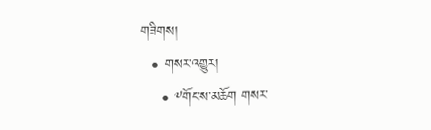གཟིགས།
  • གསར་འགྱུར།
    • ༸གོང་ས་མཆོག གསར་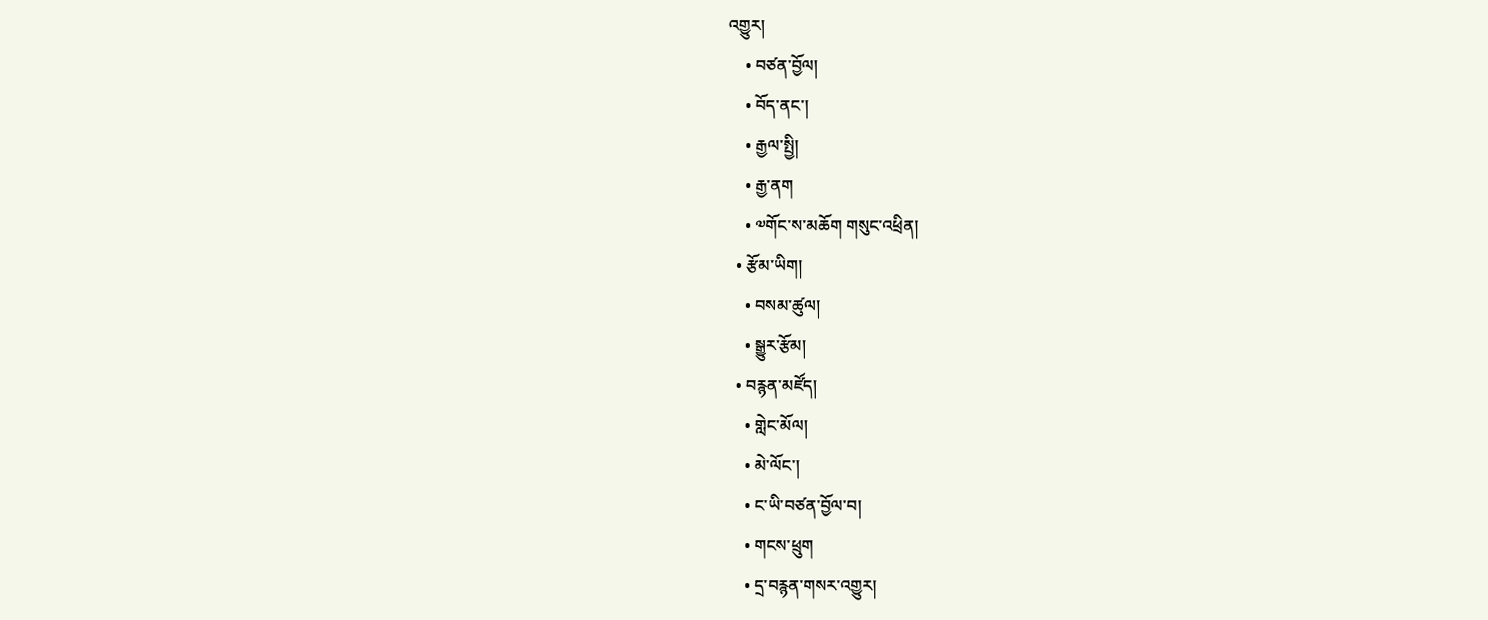འགྱུར།
    • བཙན་བྱོལ།
    • བོད་ནང་།
    • རྒྱལ་སྤྱི།
    • རྒྱ་ནག
    • ༧གོང་ས་མཆོག གསུང་འཕྲིན།
  • རྩོམ་ཡིག།
    • བསམ་ཚུལ།
    • སྒྱུར་རྩོམ།
  • བརྙན་མཛོད།
    • གླེང་མོལ།
    • མེ་ལོང་།
    • ང་ཡི་བཙན་བྱོལ་བ།
    • གངས་ཕྲུག
    • དྲ་བརྙན་གསར་འགྱུར།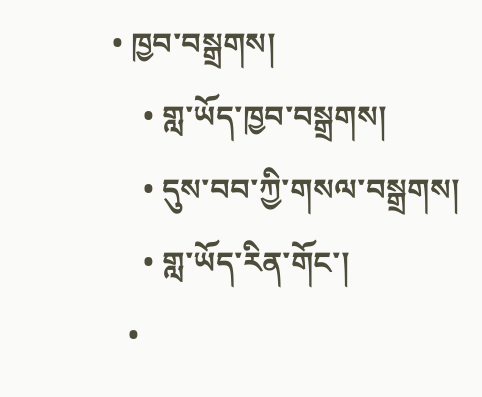• ཁྱབ་བསྒྲགས།
    • གླ་ཡོད་ཁྱབ་བསྒྲགས།
    • དུས་བབ་ཀྱི་གསལ་བསྒྲགས།
    • གླ་ཡོད་རིན་གོང་།
  •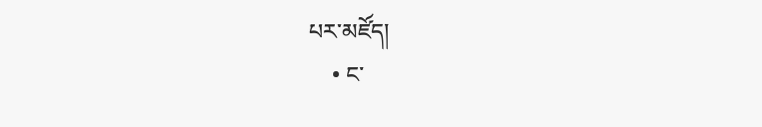པར་མཛོད།
    • ང་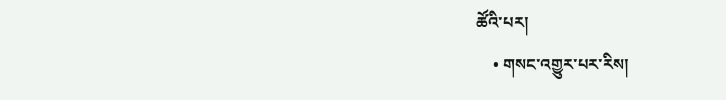ཚོའི་པར།
    • གསང་འགྱུར་པར་རིས།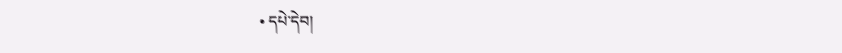• དཔེ་དེབ།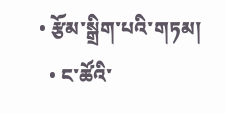• རྩོམ་སྒྲིག་པའི་གཏམ།
  • ང་ཚོའི་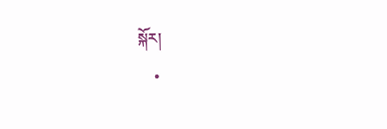སྐོར།
    •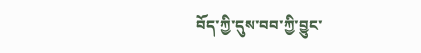བོད་ཀྱི་དུས་བབ་ཀྱི་བྱུང་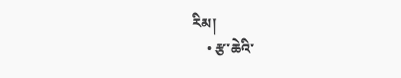རིམ།
    • རྩ་ཆེའི་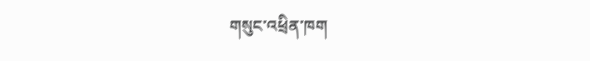གསུང་འཕྲིན་ཁག